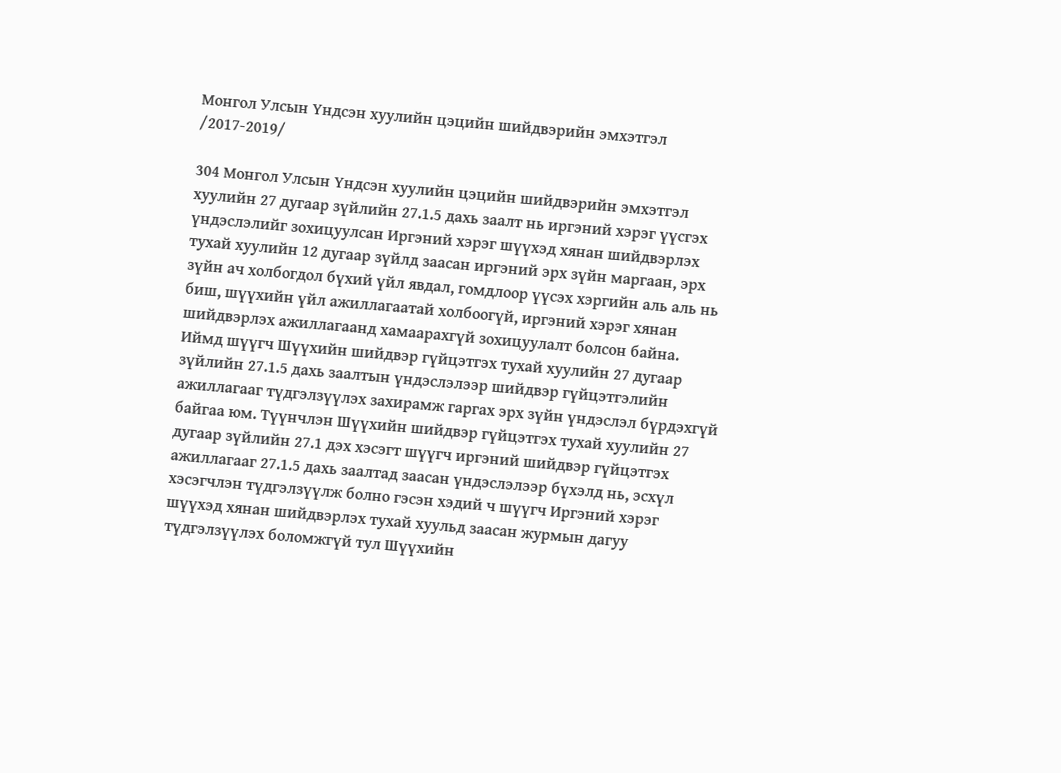Монгол Улсын Үндсэн хуулийн цэцийн шийдвэрийн эмхэтгэл /2017-2019/

304 Монгол Улсын Үндсэн хуулийн цэцийн шийдвэрийн эмхэтгэл хуулийн 27 дугаар зүйлийн 27.1.5 дахь заалт нь иргэний хэрэг үүсгэх үндэслэлийг зохицуулсан Иргэний хэрэг шүүхэд хянан шийдвэрлэх тухай хуулийн 12 дугаар зүйлд заасан иргэний эрх зүйн маргаан, эрх зүйн ач холбогдол бүхий үйл явдал, гомдлоор үүсэх хэргийн аль аль нь биш, шүүхийн үйл ажиллагаатай холбоогүй, иргэний хэрэг хянан шийдвэрлэх ажиллагаанд хамаарахгүй зохицуулалт болсон байна. Иймд шүүгч Шүүхийн шийдвэр гүйцэтгэх тухай хуулийн 27 дугаар зүйлийн 27.1.5 дахь заалтын үндэслэлээр шийдвэр гүйцэтгэлийн ажиллагааг түдгэлзүүлэх захирамж гаргах эрх зүйн үндэслэл бүрдэхгүй байгаа юм. Түүнчлэн Шүүхийн шийдвэр гүйцэтгэх тухай хуулийн 27 дугаар зүйлийн 27.1 дэх хэсэгт шүүгч иргэний шийдвэр гүйцэтгэх ажиллагааг 27.1.5 дахь заалтад заасан үндэслэлээр бүхэлд нь, эсхүл хэсэгчлэн түдгэлзүүлж болно гэсэн хэдий ч шүүгч Иргэний хэрэг шүүхэд хянан шийдвэрлэх тухай хуульд заасан журмын дагуу түдгэлзүүлэх боломжгүй тул Шүүхийн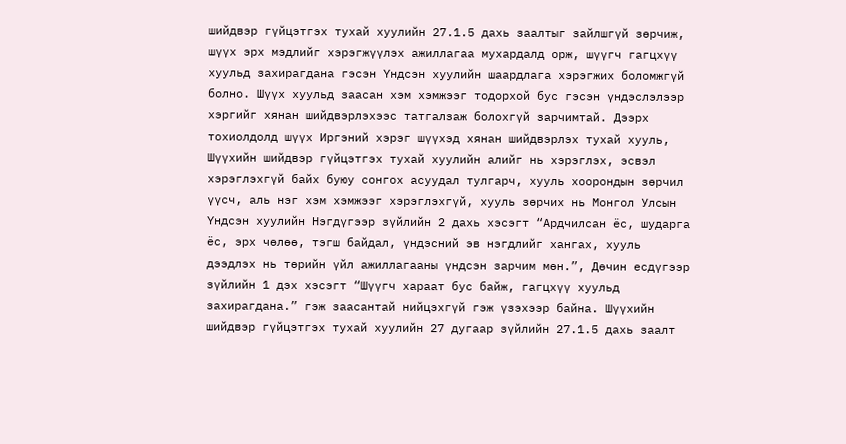шийдвэр гүйцэтгэх тухай хуулийн 27.1.5 дахь заалтыг зайлшгүй зөрчиж, шүүх эрх мэдлийг хэрэгжүүлэх ажиллагаа мухардалд орж, шүүгч гагцхүү хуульд захирагдана гэсэн Үндсэн хуулийн шаардлага хэрэгжих боломжгүй болно. Шүүх хуульд заасан хэм хэмжээг тодорхой бус гэсэн үндэслэлээр хэргийг хянан шийдвэрлэхээс татгалзаж болохгүй зарчимтай. Дээрх тохиолдолд шүүх Иргэний хэрэг шүүхэд хянан шийдвэрлэх тухай хууль, Шүүхийн шийдвэр гүйцэтгэх тухай хуулийн алийг нь хэрэглэх, эсвэл хэрэглэхгүй байх буюу сонгох асуудал тулгарч, хууль хоорондын зөрчил үүсч, аль нэг хэм хэмжээг хэрэглэхгүй, хууль зөрчих нь Монгол Улсын Үндсэн хуулийн Нэгдүгээр зүйлийн 2 дахь хэсэгт “Ардчилсан ёс, шударга ёс, эрх чөлөө, тэгш байдал, үндэсний эв нэгдлийг хангах, хууль дээдлэх нь төрийн үйл ажиллагааны үндсэн зарчим мөн.”, Дөчин есдүгээр зүйлийн 1 дэх хэсэгт “Шүүгч хараат бус байж, гагцхүү хуульд захирагдана.” гэж заасантай нийцэхгүй гэж үзэхээр байна. Шүүхийн шийдвэр гүйцэтгэх тухай хуулийн 27 дугаар зүйлийн 27.1.5 дахь заалт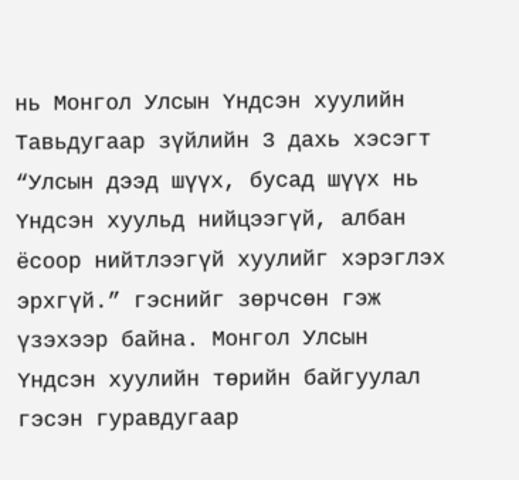нь Монгол Улсын Үндсэн хуулийн Тавьдугаар зүйлийн 3 дахь хэсэгт “Улсын дээд шүүх, бусад шүүх нь Үндсэн хуульд нийцээгүй, албан ёсоор нийтлээгүй хуулийг хэрэглэх эрхгүй.” гэснийг зөрчсөн гэж үзэхээр байна. Монгол Улсын Үндсэн хуулийн төрийн байгуулал гэсэн гуравдугаар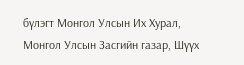бүлэгт Монгол Улсын Их Хурал, Монгол Улсын Засгийн газар, Шүүх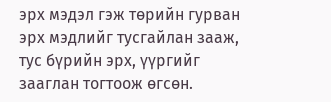эрх мэдэл гэж төрийн гурван эрх мэдлийг тусгайлан зааж, тус бүрийн эрх, үүргийг зааглан тогтоож өгсөн.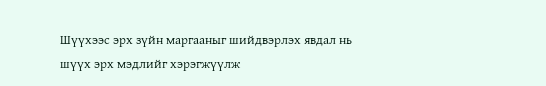Шүүхээс эрх зүйн маргааныг шийдвэрлэх явдал нь шүүх эрх мэдлийг хэрэгжүүлж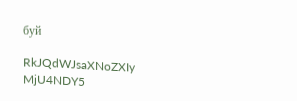буй

RkJQdWJsaXNoZXIy MjU4NDY5